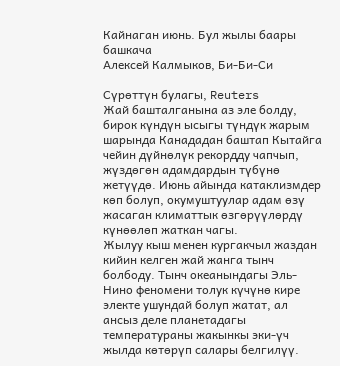Кайнаган июнь. Бул жылы баары башкача
Алексей Калмыков, Би-Би-Си

Сүрөттүн булагы, Reuters
Жай башталганына аз эле болду, бирок күндүн ысыгы түндүк жарым шарында Канададан баштап Кытайга чейин дүйнөлүк рекордду чапчып, жүздөгөн адамдардын түбүнө жетүүдө. Июнь айында катаклизмдер көп болуп, окумуштуулар адам өзү жасаган климаттык өзгөрүүлөрдү күнөөлөп жаткан чагы.
Жылуу кыш менен кургакчыл жаздан кийин келген жай жанга тынч болбоду. Тынч океанындагы Эль-Нино феномени толук күчүнө кире электе ушундай болуп жатат, ал ансыз деле планетадагы температураны жакынкы эки-үч жылда көтөрүп салары белгилүү.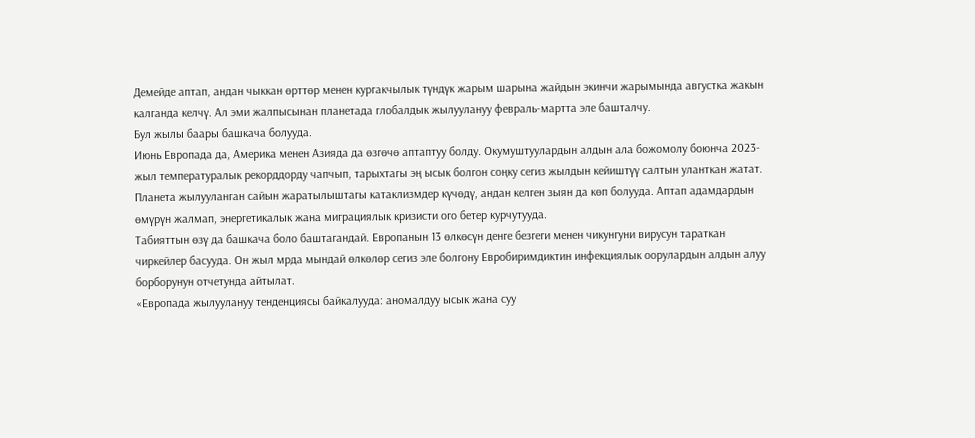Демейде аптап, андан чыккан өрттөр менен кургакчылык түндүк жарым шарына жайдын экинчи жарымында августка жакын калганда келчү. Ал эми жалпысынан планетада глобалдык жылуулануу февраль-мартта эле башталчу.
Бул жылы баары башкача болууда.
Июнь Европада да, Америка менен Азияда да өзгөчө аптаптуу болду. Окумуштуулардын алдын ала божомолу боюнча 2023-жыл температуралык рекорддорду чапчып, тарыхтагы эң ысык болгон соңку сегиз жылдын кейиштүү салтын уланткан жатат.
Планета жылууланган сайын жаратылыштагы катаклизмдер күчөдү, андан келген зыян да көп болууда. Аптап адамдардын өмүрүн жалмап, энергетикалык жана миграциялык кризисти ого бетер курчутууда.
Табияттын өзү да башкача боло баштагандай. Европанын 13 өлкөсүн денге безгеги менен чикунгуни вирусун тараткан чиркейлер басууда. Он жыл мрда мындай өлкөлөр сегиз эле болгону Евробиримдиктин инфекциялык оорулардын алдын алуу борборунун отчетунда айтылат.
«Европада жылуулануу тенденциясы байкалууда: аномалдуу ысык жана суу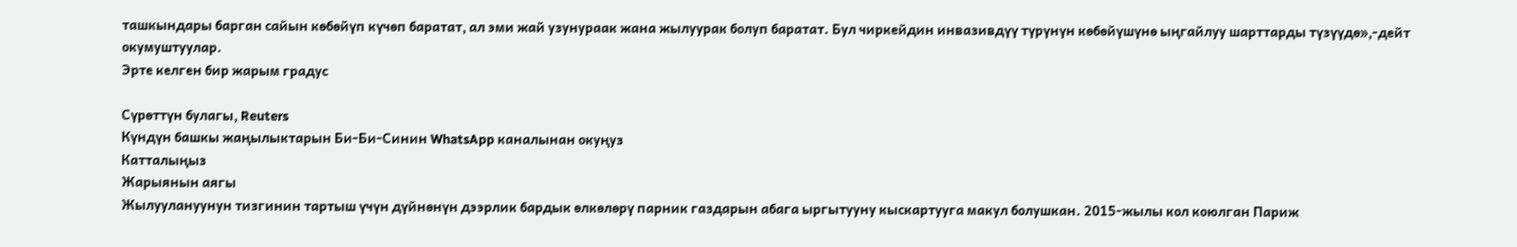ташкындары барган сайын көбөйүп күчөп баратат, ал эми жай узунураак жана жылуурак болуп баратат. Бул чиркейдин инвазивдүү түрүнүн көбөйүшүнө ыңгайлуу шарттарды түзүүдө»,-дейт окумуштуулар.
Эрте келген бир жарым градус

Сүрөттүн булагы, Reuters
Күндүн башкы жаңылыктарын Би-Би-Синин WhatsApp каналынан окуңуз
Катталыңыз
Жарыянын аягы
Жылуулануунун тизгинин тартыш үчүн дүйнөнүн дээрлик бардык өлкөлөрү парник газдарын абага ыргытууну кыскартууга макул болушкан. 2015-жылы кол коюлган Париж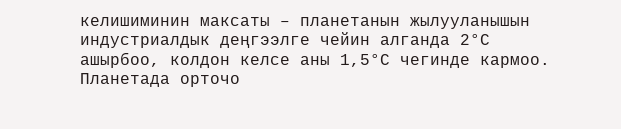келишиминин максаты – планетанын жылууланышын индустриалдык деңгээлге чейин алганда 2°С ашырбоо, колдон келсе аны 1,5°С чегинде кармоо.
Планетада орточо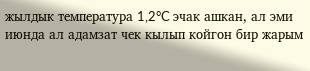жылдык температура 1,2°C эчак ашкан, ал эми июнда ал адамзат чек кылып койгон бир жарым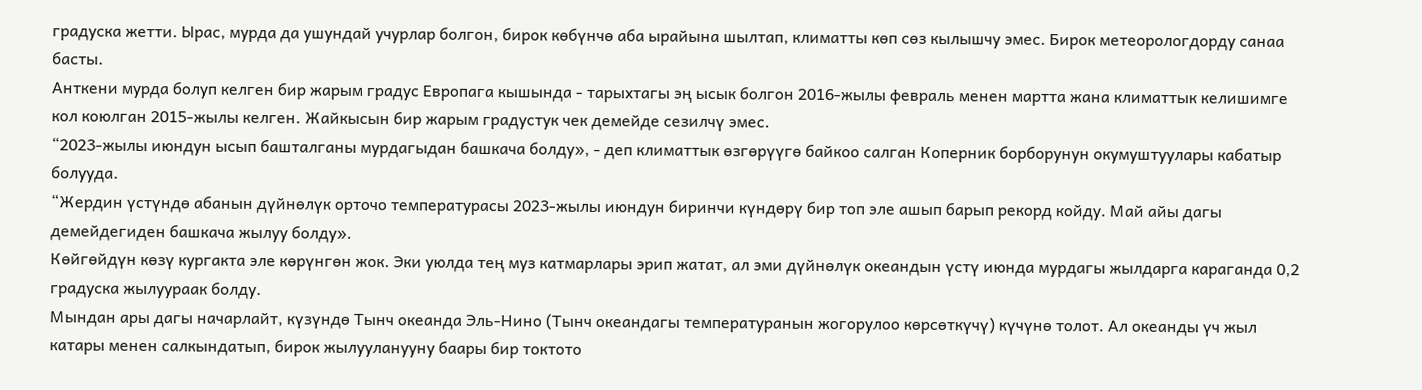градуска жетти. Ырас, мурда да ушундай учурлар болгон, бирок көбүнчө аба ырайына шылтап, климатты көп сөз кылышчу эмес. Бирок метеорологдорду санаа басты.
Анткени мурда болуп келген бир жарым градус Европага кышында - тарыхтагы эң ысык болгон 2016-жылы февраль менен мартта жана климаттык келишимге кол коюлган 2015-жылы келген. Жайкысын бир жарым градустук чек демейде сезилчү эмес.
“2023-жылы июндун ысып башталганы мурдагыдан башкача болду», - деп климаттык өзгөрүүгө байкоо салган Коперник борборунун окумуштуулары кабатыр болууда.
“Жердин үстүндө абанын дүйнөлүк орточо температурасы 2023-жылы июндун биринчи күндөрү бир топ эле ашып барып рекорд койду. Май айы дагы демейдегиден башкача жылуу болду».
Көйгөйдүн көзү кургакта эле көрүнгөн жок. Эки уюлда тең муз катмарлары эрип жатат, ал эми дүйнөлүк океандын үстү июнда мурдагы жылдарга караганда 0,2 градуска жылуураак болду.
Мындан ары дагы начарлайт, күзүндө Тынч океанда Эль-Нино (Тынч океандагы температуранын жогорулоо көрсөткүчү) күчүнө толот. Ал океанды үч жыл катары менен салкындатып, бирок жылууланууну баары бир токтото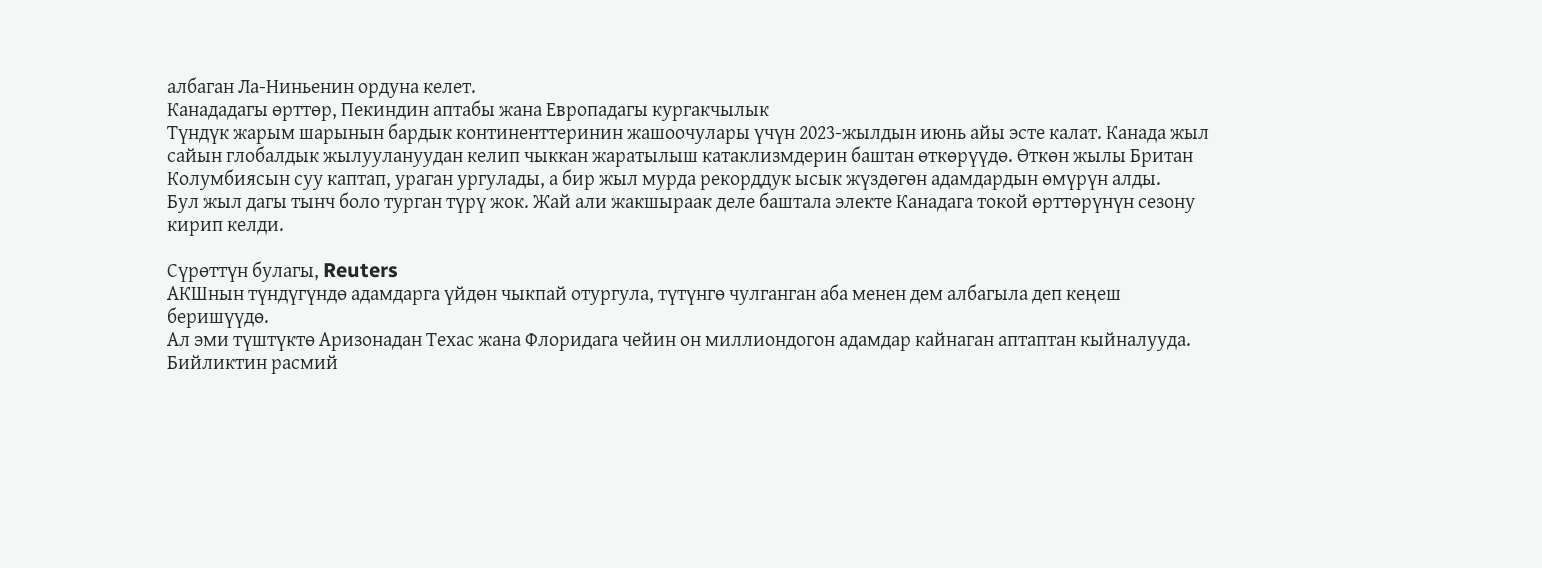албаган Ла-Ниньенин ордуна келет.
Канададагы өрттөр, Пекиндин аптабы жана Европадагы кургакчылык
Түндүк жарым шарынын бардык континенттеринин жашоочулары үчүн 2023-жылдын июнь айы эсте калат. Канада жыл сайын глобалдык жылуулануудан келип чыккан жаратылыш катаклизмдерин баштан өткөрүүдө. Өткөн жылы Британ Колумбиясын суу каптап, ураган ургулады, а бир жыл мурда рекорддук ысык жүздөгөн адамдардын өмүрүн алды.
Бул жыл дагы тынч боло турган түрү жок. Жай али жакшыраак деле баштала электе Канадага токой өрттөрүнүн сезону кирип келди.

Сүрөттүн булагы, Reuters
АКШнын түндүгүндө адамдарга үйдөн чыкпай отургула, түтүнгө чулганган аба менен дем албагыла деп кеңеш беришүүдө.
Ал эми түштүктө Аризонадан Техас жана Флоридага чейин он миллиондогон адамдар кайнаган аптаптан кыйналууда. Бийликтин расмий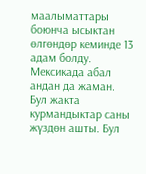маалыматтары боюнча ысыктан өлгөндөр кеминде 13 адам болду.
Мексикада абал андан да жаман. Бул жакта курмандыктар саны жүздөн ашты. Бул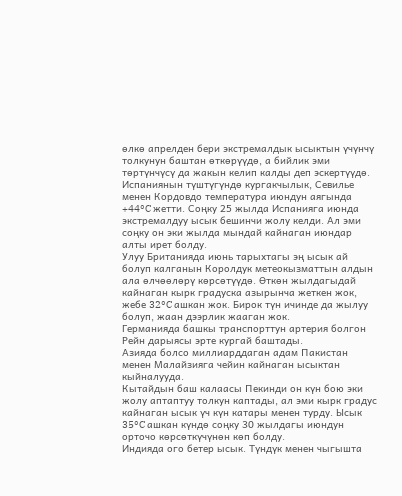өлкө апрелден бери экстремалдык ысыктын үчүнчү толкунун баштан өткөрүүдө, а бийлик эми төртүнчүсү да жакын келип калды деп эскертүүдө.
Испаниянын түштүгүндө кургакчылык, Севилье менен Кордовдо температура июндун аягында +44°C жетти. Соңку 25 жылда Испанияга июнда экстремалдуу ысык бешинчи жолу келди. Ал эми соңку он эки жылда мындай кайнаган июндар алты ирет болду.
Улуу Британияда июнь тарыхтагы эң ысык ай болуп калганын Королдук метеокызматтын алдын ала өлчөөлөрү көрсөтүүдө. Өткөн жылдагыдай кайнаган кырк градуска азырынча жеткен жок, жебе 32°C ашкан жок. Бирок түн ичинде да жылуу болуп, жаан дээрлик жааган жок.
Германияда башкы транспорттун артерия болгон Рейн дарыясы эрте кургай баштады.
Азияда болсо миллиарддаган адам Пакистан менен Малайзияга чейин кайнаган ысыктан кыйналууда.
Кытайдын баш калаасы Пекинди он күн бою эки жолу аптаптуу толкун каптады, ал эми кырк градус кайнаган ысык үч күн катары менен турду. Ысык 35°C ашкан күндө соңку 30 жылдагы июндун орточо көрсөткүчүнөн көп болду.
Индияда ого бетер ысык. Түндүк менен чыгышта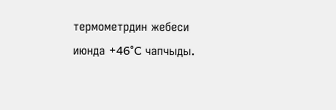термометрдин жебеси июнда +46°C чапчыды.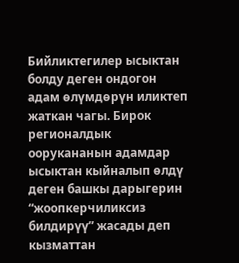Бийликтегилер ысыктан болду деген ондогон адам өлүмдөрүн иликтеп жаткан чагы. Бирок регионалдык оорукананын адамдар ысыктан кыйналып өлдү деген башкы дарыгерин “жоопкерчиликсиз билдирүү” жасады деп кызматтан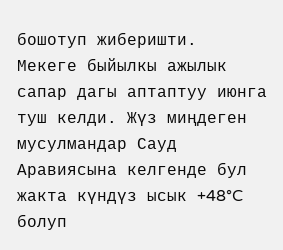бошотуп жиберишти.
Мекеге быйылкы ажылык сапар дагы аптаптуу июнга туш келди. Жүз миңдеген мусулмандар Сауд Аравиясына келгенде бул жакта күндүз ысык +48°C болуп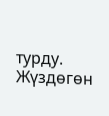турду. Жүздөгөн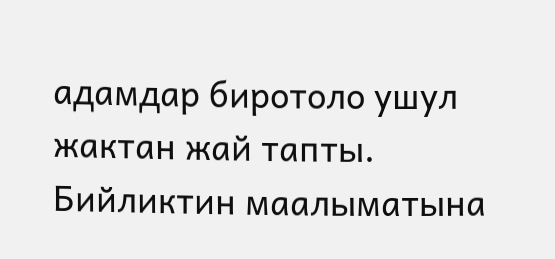адамдар биротоло ушул жактан жай тапты.
Бийликтин маалыматына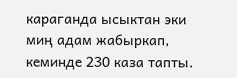караганда ысыктан эки миң адам жабыркап, кеминде 230 каза тапты.